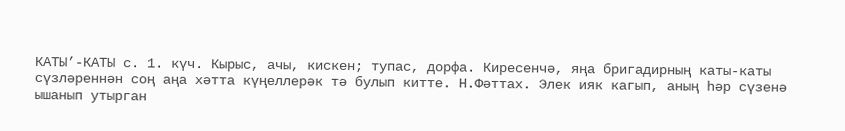КАТЫ’-КАТЫ с. 1. күч. Кырыс, ачы, кискен; тупас, дорфа. Киресенчә, яңа бригадирның каты-каты сүзләреннән соң аңа хәтта күңеллерәк тә булып китте. Н.Фәттах. Элек ияк кагып, аның һәр сүзенә ышанып утырган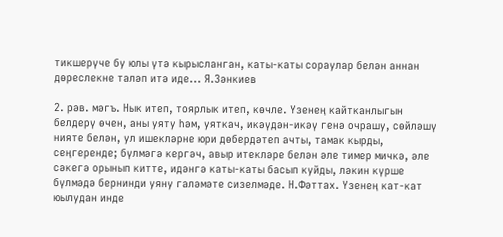тикшерүче бу юлы үтә кырысланган, каты-каты сораулар белән аннан дөреслекне таләп итә иде... Я.Зәнкиев

2. рәв. мәгъ. Нык итеп, тоярлык итеп, көчле. Үзенең кайтканлыгын белдерү өчен, аны уяту һәм, уяткач, икәүдән-икәү генә очрашу, сөйләшү нияте белән, ул ишекләрне юри дөбердәтеп ачты, тамак кырды, сеңгеренде; бүлмәгә кергәч, авыр итекләре белән әле тимер мичкә, әле сәкегә орынып китте, идәнгә каты-каты басып куйды, ләкин күрше бүлмәдә бернинди уяну галәмәте сизелмәде. Н.Фәттах. Үзенең кат-кат юылудан инде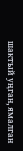шактый уңган, ямалган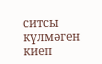ситсы күлмәген киеп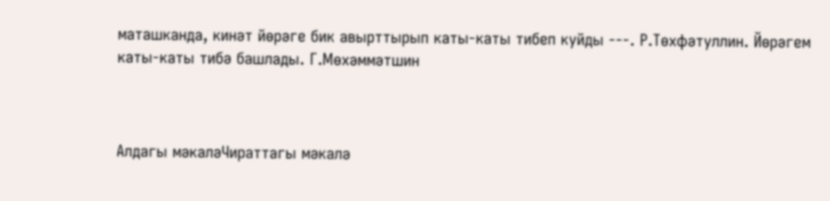маташканда, кинәт йөрәге бик авырттырып каты-каты тибеп куйды ---. Р.Төхфәтуллин. Йөрәгем каты-каты тибә башлады. Г.Мөхәммәтшин



Алдагы мәкаләЧираттагы мәкалә